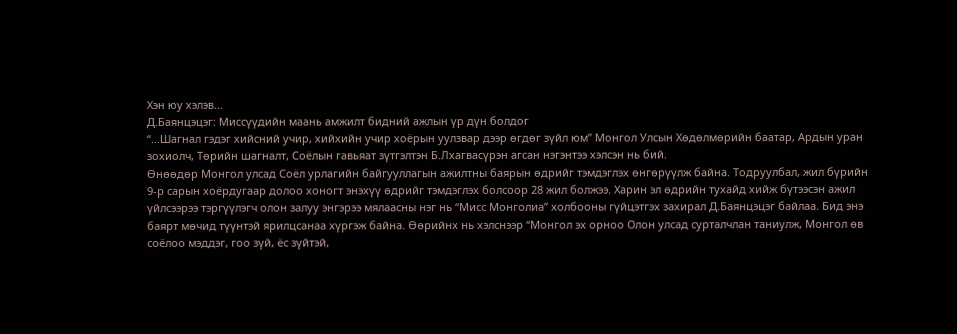Хэн юу хэлэв...
Д.Баянцэцэг: Миссүүдийн маань амжилт бидний ажлын үр дүн болдог
“...Шагнал гэдэг хийсний учир, хийхийн учир хоёрын уулзвар дээр өгдөг зүйл юм” Монгол Улсын Хөдөлмөрийн баатар, Ардын уран зохиолч, Төрийн шагналт, Соёлын гавьяат зүтгэлтэн Б.Лхагвасүрэн агсан нэгэнтээ хэлсэн нь бий.
Өнөөдөр Монгол улсад Соёл урлагийн байгууллагын ажилтны баярын өдрийг тэмдэглэх өнгөрүүлж байна. Тодруулбал, жил бүрийн 9-р сарын хоёрдугаар долоо хоногт энэхүү өдрийг тэмдэглэх болсоор 28 жил болжээ. Харин эл өдрийн тухайд хийж бүтээсэн ажил үйлсээрээ тэргүүлэгч олон залуу энгэрээ мялаасны нэг нь “Мисс Монголиа” холбооны гүйцэтгэх захирал Д.Баянцэцэг байлаа. Бид энэ баярт мөчид түүнтэй ярилцсанаа хүргэж байна. Өөрийнх нь хэлснээр “Монгол эх орноо Олон улсад сурталчлан таниулж, Монгол өв соёлоо мэддэг, гоо зүй, ёс зүйтэй,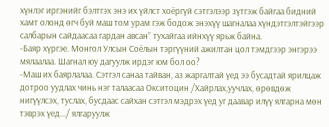хүнлэг иргэнийг бэлтгэх энэ их үйлст хоёргүй сэтгэлээр зүтгэж байгаа бидний хамт олонд өгч буй маш том урам гэж бодож энэхүү шагналаа хүндэтгэлтэйгээр салбарын сайдаасаа гардан авсан” тухайгаа ийнхүү ярьж байна.
-Баяр хүргэе. Монгол Улсын Соёлын тэргүүний ажилтан цол тэмдгээр энгэрээ мялаалаа. Шагнал юу дагуулж ирдэг юм бол оо?
-Маш их баярлалаа. Сэтгэл санаа тайван, аз жаргалтай үед ээ бусадтай ярилцаж дотроо уудлах чинь нэг талаасаа Окситоцин /Хайрлах,уучлах, өрөвдөж нигүүлсэх, туслах, бусдаас сайхан сэтгэл мэдрэх үед уг даавар илүү ялгарна мөн тэврэх үед.../ ялгаруулж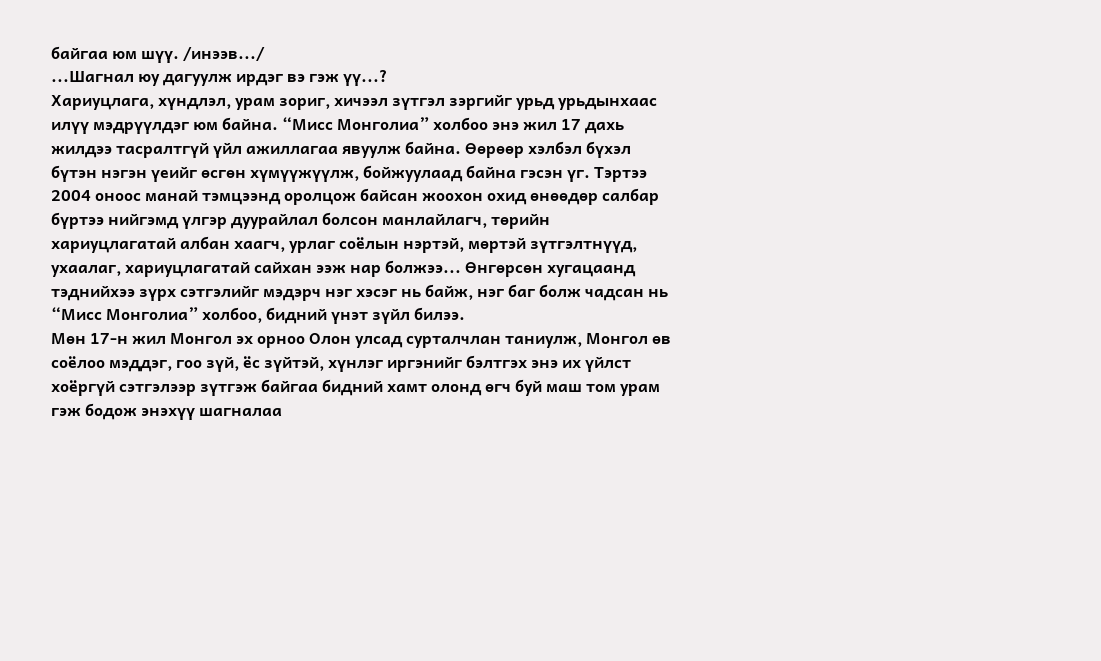байгаа юм шүү. /инээв.../
...Шагнал юу дагуулж ирдэг вэ гэж үү...?
Хариуцлага, хүндлэл, урам зориг, хичээл зүтгэл зэргийг урьд урьдынхаас илүү мэдрүүлдэг юм байна. “Мисс Монголиа” холбоо энэ жил 17 дахь жилдээ тасралтгүй үйл ажиллагаа явуулж байна. Өөрөөр хэлбэл бүхэл бүтэн нэгэн үеийг өсгөн хүмүүжүүлж, бойжуулаад байна гэсэн үг. Тэртээ 2004 оноос манай тэмцээнд оролцож байсан жоохон охид өнөөдөр салбар бүртээ нийгэмд үлгэр дуурайлал болсон манлайлагч, төрийн хариуцлагатай албан хаагч, урлаг соёлын нэртэй, мөртэй зүтгэлтнүүд, ухаалаг, хариуцлагатай сайхан ээж нар болжээ... Өнгөрсөн хугацаанд тэднийхээ зүрх сэтгэлийг мэдэрч нэг хэсэг нь байж, нэг баг болж чадсан нь “Мисс Монголиа” холбоо, бидний үнэт зүйл билээ.
Мөн 17-н жил Монгол эх орноо Олон улсад сурталчлан таниулж, Монгол өв соёлоо мэддэг, гоо зүй, ёс зүйтэй, хүнлэг иргэнийг бэлтгэх энэ их үйлст хоёргүй сэтгэлээр зүтгэж байгаа бидний хамт олонд өгч буй маш том урам гэж бодож энэхүү шагналаа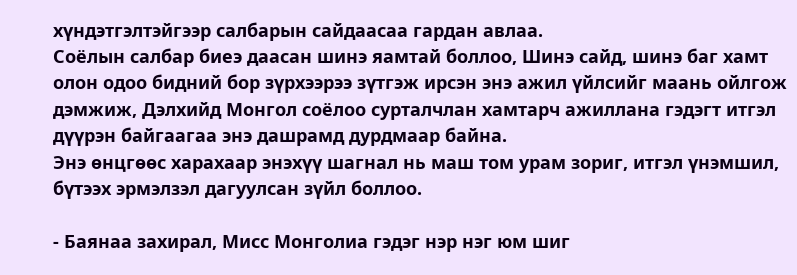хүндэтгэлтэйгээр салбарын сайдаасаа гардан авлаа.
Соёлын салбар биеэ даасан шинэ яамтай боллоо, Шинэ сайд, шинэ баг хамт олон одоо бидний бор зүрхээрээ зүтгэж ирсэн энэ ажил үйлсийг маань ойлгож дэмжиж, Дэлхийд Монгол соёлоо сурталчлан хамтарч ажиллана гэдэгт итгэл дүүрэн байгаагаа энэ дашрамд дурдмаар байна.
Энэ өнцгөөс харахаар энэхүү шагнал нь маш том урам зориг, итгэл үнэмшил, бүтээх эрмэлзэл дагуулсан зүйл боллоо.

- Баянаа захирал, Мисс Монголиа гэдэг нэр нэг юм шиг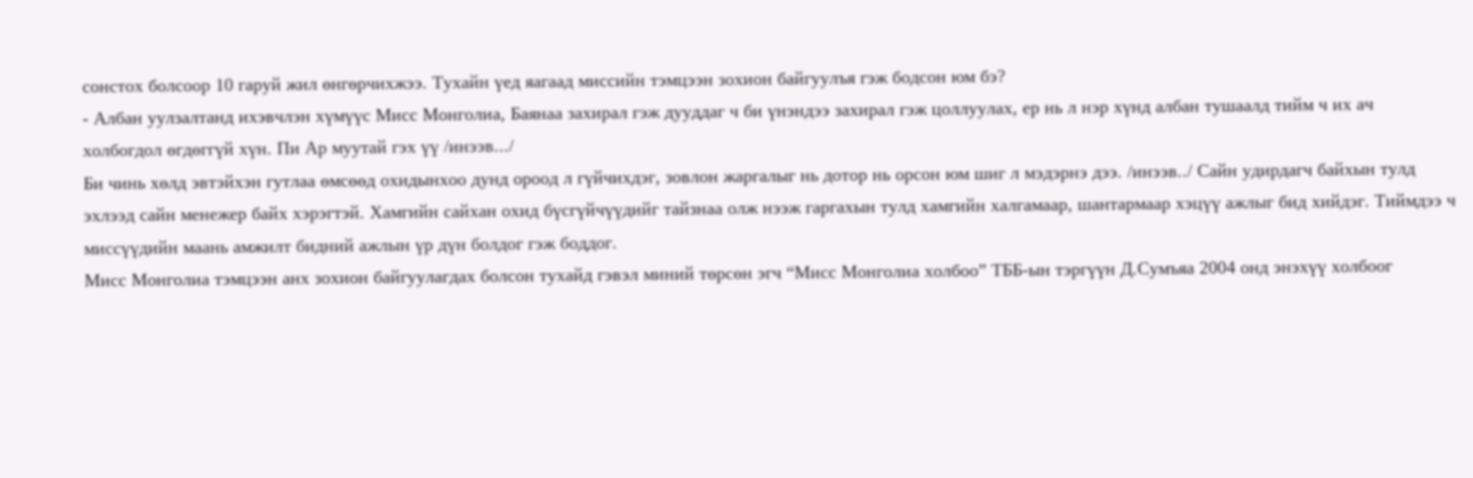сонстох болсоор 10 гаруй жил өнгөрчихжээ. Тухайн үед яагаад миссийн тэмцээн зохион байгуулъя гэж бодсон юм бэ?
- Албан уулзалтанд ихэвчлэн хүмүүс Мисс Монголиа, Баянаа захирал гэж дууддаг ч би үнэндээ захирал гэж цоллуулах, ер нь л нэр хүнд албан тушаалд тийм ч их ач холбогдол өгдөггүй хүн. Пи Ар муутай гэх үү /инээв.../
Би чинь хөлд эвтэйхэн гутлаа өмсөөд охидынхоо дунд ороод л гүйчихдэг, зовлон жаргалыг нь дотор нь орсон юм шиг л мэдэрнэ дээ. /инээв../ Сайн удирдагч байхын тулд эхлээд сайн менежер байх хэрэгтэй. Хамгийн сайхан охид бүсгүйчүүдийг тайзнаа олж нээж гаргахын тулд хамгийн халгамаар, шантармаар хэцүү ажлыг бид хийдэг. Тиймдээ ч миссүүдийн маань амжилт бидний ажлын үр дүн болдог гэж боддог.
Мисс Монголиа тэмцээн анх зохион байгуулагдах болсон тухайд гэвэл миний төрсөн эгч “Мисс Монголиа холбоо” ТББ-ын тэргүүн Д.Сумъяа 2004 онд энэхүү холбоог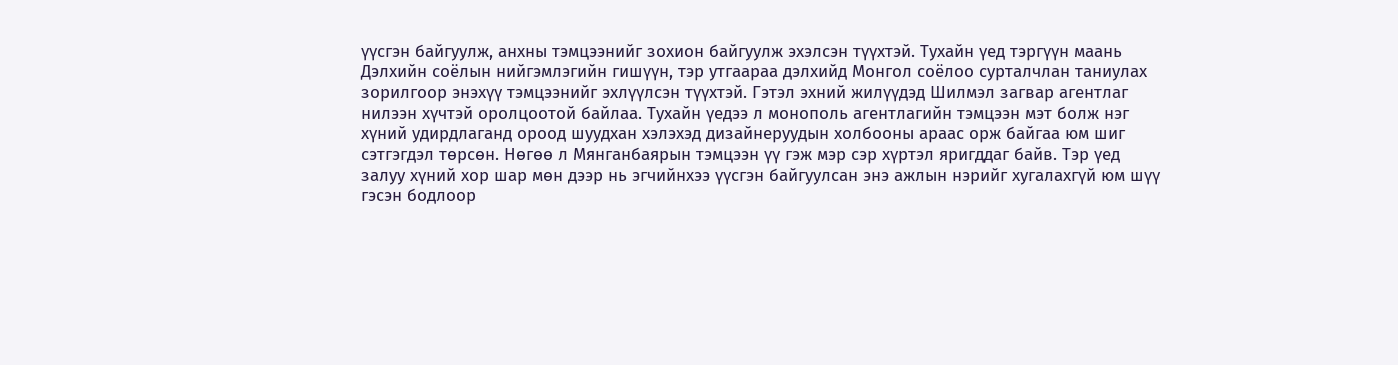үүсгэн байгуулж, анхны тэмцээнийг зохион байгуулж эхэлсэн түүхтэй. Тухайн үед тэргүүн маань Дэлхийн соёлын нийгэмлэгийн гишүүн, тэр утгаараа дэлхийд Монгол соёлоо сурталчлан таниулах зорилгоор энэхүү тэмцээнийг эхлүүлсэн түүхтэй. Гэтэл эхний жилүүдэд Шилмэл загвар агентлаг нилээн хүчтэй оролцоотой байлаа. Тухайн үедээ л монополь агентлагийн тэмцээн мэт болж нэг хүний удирдлаганд ороод шуудхан хэлэхэд дизайнеруудын холбооны араас орж байгаа юм шиг сэтгэгдэл төрсөн. Нөгөө л Мянганбаярын тэмцээн үү гэж мэр сэр хүртэл яригддаг байв. Тэр үед залуу хүний хор шар мөн дээр нь эгчийнхээ үүсгэн байгуулсан энэ ажлын нэрийг хугалахгүй юм шүү гэсэн бодлоор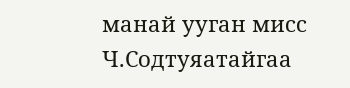манай ууган мисс Ч.Содтуяатайгаа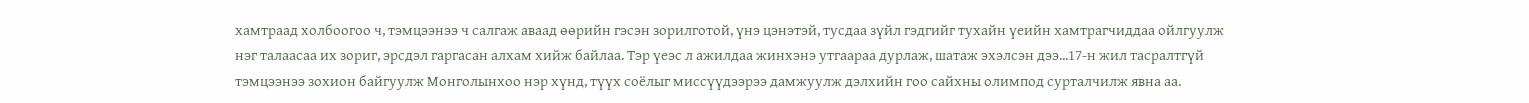хамтраад холбоогоо ч, тэмцээнээ ч салгаж аваад өөрийн гэсэн зорилготой, үнэ цэнэтэй, тусдаа зүйл гэдгийг тухайн үеийн хамтрагчиддаа ойлгуулж нэг талаасаа их зориг, эрсдэл гаргасан алхам хийж байлаа. Тэр үеэс л ажилдаа жинхэнэ утгаараа дурлаж, шатаж эхэлсэн дээ...17-н жил тасралтгүй тэмцээнээ зохион байгуулж Монголынхоо нэр хүнд, түүх соёлыг миссүүдээрээ дамжуулж дэлхийн гоо сайхны олимпод сурталчилж явна аа.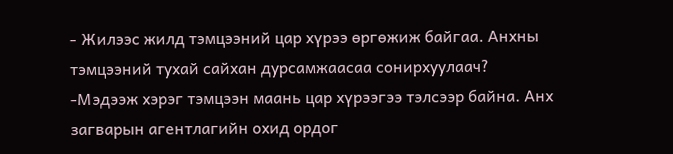- Жилээс жилд тэмцээний цар хүрээ өргөжиж байгаа. Анхны тэмцээний тухай сайхан дурсамжаасаа сонирхуулаач?
-Мэдээж хэрэг тэмцээн маань цар хүрээгээ тэлсээр байна. Анх загварын агентлагийн охид ордог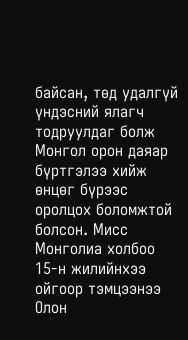байсан, төд удалгүй үндэсний ялагч тодруулдаг болж Монгол орон даяар бүртгэлээ хийж өнцөг бүрээс оролцох боломжтой болсон. Мисс Монголиа холбоо 15-н жилийнхээ ойгоор тэмцээнээ Олон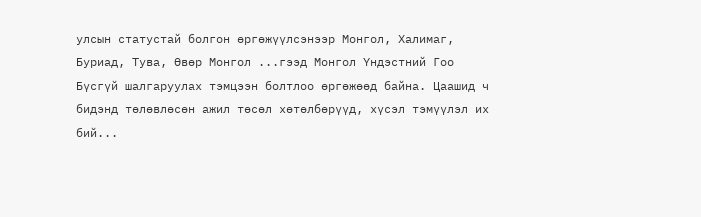улсын статустай болгон өргөжүүлсэнээр Монгол, Халимаг, Буриад, Тува, Өвөр Монгол ...гээд Монгол Үндэстний Гоо Бүсгүй шалгаруулах тэмцээн болтлоо өргөжөөд байна. Цаашид ч бидэнд төлөвлөсөн ажил төсөл хөтөлбөрүүд, хүсэл тэмүүлэл их бий...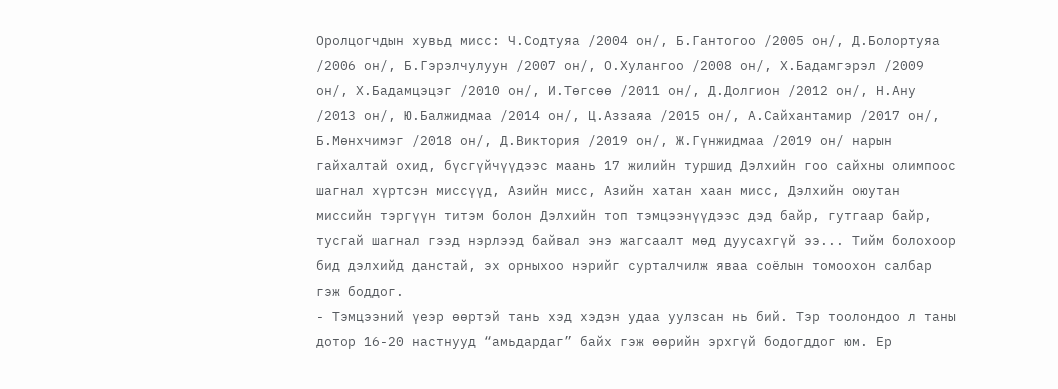Оролцогчдын хувьд мисс: Ч.Содтуяа /2004 он/, Б.Гантогоо /2005 он/, Д.Болортуяа /2006 он/, Б.Гэрэлчулуун /2007 он/, О.Хулангоо /2008 он/, Х.Бадамгэрэл /2009 он/, Х.Бадамцэцэг /2010 он/, И.Төгсөө /2011 он/, Д.Долгион /2012 он/, Н.Ану /2013 он/, Ю.Балжидмаа /2014 он/, Ц.Аззаяа /2015 он/, А.Сайхантамир /2017 он/, Б.Мөнхчимэг /2018 он/, Д.Виктория /2019 он/, Ж.Гүнжидмаа /2019 он/ нарын гайхалтай охид, бүсгүйчүүдээс маань 17 жилийн туршид Дэлхийн гоо сайхны олимпоос шагнал хүртсэн миссүүд, Азийн мисс, Азийн хатан хаан мисс, Дэлхийн оюутан миссийн тэргүүн титэм болон Дэлхийн топ тэмцээнүүдээс дэд байр, гутгаар байр, тусгай шагнал гээд нэрлээд байвал энэ жагсаалт мөд дуусахгүй ээ... Тийм болохоор бид дэлхийд данстай, эх орныхоо нэрийг сурталчилж яваа соёлын томоохон салбар гэж боддог.
- Тэмцээний үеэр өөртэй тань хэд хэдэн удаа уулзсан нь бий. Тэр тоолондоо л таны дотор 16-20 настнууд “амьдардаг” байх гэж өөрийн эрхгүй бодогддог юм. Ер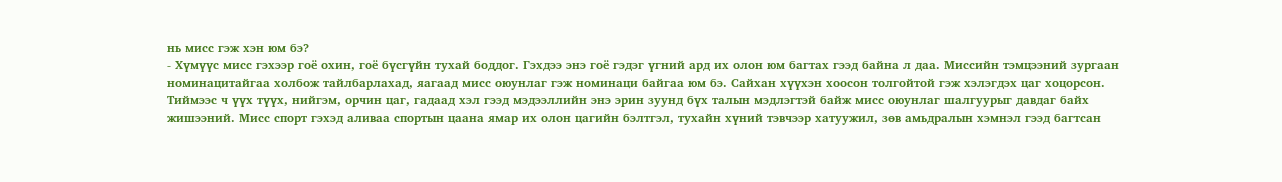нь мисс гэж хэн юм бэ?
- Хүмүүс мисс гэхээр гоё охин, гоё бүсгүйн тухай боддог. Гэхдээ энэ гоё гэдэг үгний ард их олон юм багтах гээд байна л даа. Миссийн тэмцээний зургаан номинацитайгаа холбож тайлбарлахад, яагаад мисс оюунлаг гэж номинаци байгаа юм бэ. Сайхан хүүхэн хоосон толгойтой гэж хэлэгдэх цаг хоцорсон. Тиймээс ч үүх түүх, нийгэм, орчин цаг, гадаад хэл гээд мэдээллийн энэ эрин зуунд бүх талын мэдлэгтэй байж мисс оюунлаг шалгуурыг давдаг байх жишээний. Мисс спорт гэхэд аливаа спортын цаана ямар их олон цагийн бэлтгэл, тухайн хүний тэвчээр хатуужил, зөв амьдралын хэмнэл гээд багтсан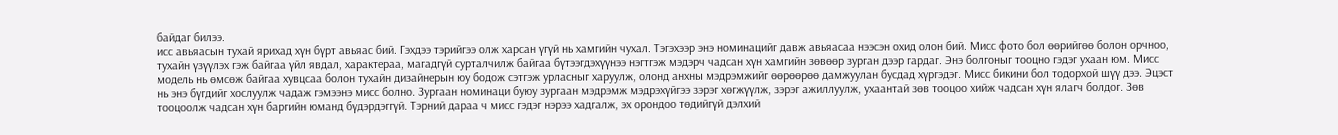байдаг билээ.
исс авьяасын тухай ярихад хүн бүрт авьяас бий. Гэхдээ тэрийгээ олж харсан үгүй нь хамгийн чухал. Тэгэхээр энэ номинацийг давж авьяасаа нээсэн охид олон бий. Мисс фото бол өөрийгөө болон орчноо, тухайн үзүүлэх гэж байгаа үйл явдал, характераа, магадгүй сурталчилж байгаа бүтээгдэхүүнээ нэгтгэж мэдэрч чадсан хүн хамгийн зөвөөр зурган дээр гардаг. Энэ болгоныг тооцно гэдэг ухаан юм. Мисс модель нь өмсөж байгаа хувцсаа болон тухайн дизайнерын юу бодож сэтгэж урласныг харуулж, олонд анхны мэдрэмжийг өөрөөрөө дамжуулан бусдад хүргэдэг. Мисс бикини бол тодорхой шүү дээ. Эцэст нь энэ бүгдийг хослуулж чадаж гэмээнэ мисс болно. Зургаан номинаци буюу зургаан мэдрэмж мэдрэхүйгээ зэрэг хөгжүүлж, зэрэг ажиллуулж, ухаантай зөв тооцоо хийж чадсан хүн ялагч болдог. Зөв тооцоолж чадсан хүн баргийн юманд бүдэрдэггүй. Тэрний дараа ч мисс гэдэг нэрээ хадгалж, эх орондоо төдийгүй дэлхий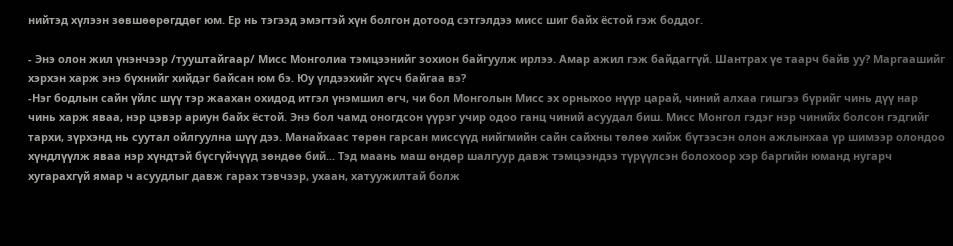нийтэд хүлээн зөвшөөрөгддөг юм. Ер нь тэгээд эмэгтэй хүн болгон дотоод сэтгэлдээ мисс шиг байх ёстой гэж боддог.

- Энэ олон жил үнэнчээр /тууштайгаар/ Мисс Монголиа тэмцээнийг зохион байгуулж ирлээ. Амар ажил гэж байдаггүй. Шантрах үе таарч байв уу? Маргаашийг хэрхэн харж энэ бүхнийг хийдэг байсан юм бэ. Юу үлдээхийг хүсч байгаа вэ?
-Нэг бодлын сайн үйлс шүү тэр жаахан охидод итгэл үнэмшил өгч, чи бол Монголын Мисс эх орныхоо нүүр царай, чиний алхаа гишгээ бүрийг чинь дүү нар чинь харж яваа, нэр цэвэр ариун байх ёстой. Энэ бол чамд оногдсон үүрэг учир одоо ганц чиний асуудал биш. Мисс Монгол гэдэг нэр чинийх болсон гэдгийг тархи, зүрхэнд нь суутал ойлгуулна шүү дээ. Манайхаас төрөн гарсан миссүүд нийгмийн сайн сайхны төлөө хийж бүтээсэн олон ажлынхаа үр шимээр олондоо хүндлүүлж яваа нэр хүндтэй бүсгүйчүүд зөндөө бий... Тэд маань маш өндөр шалгуур давж тэмцээндээ түрүүлсэн болохоор хэр баргийн юманд нугарч хугарахгүй ямар ч асуудлыг давж гарах тэвчээр, ухаан, хатуужилтай болж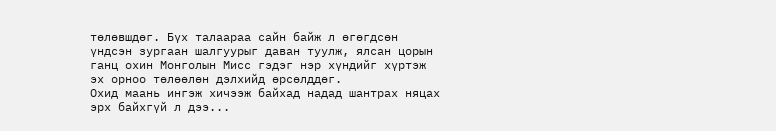төлөвшдөг. Бүх талаараа сайн байж л өгөгдсөн үндсэн зургаан шалгуурыг даван туулж, ялсан цорын ганц охин Монголын Мисс гэдэг нэр хүндийг хүртэж эх орноо төлөөлөн дэлхийд өрсөлддөг.
Охид маань ингэж хичээж байхад надад шантрах няцах эрх байхгүй л дээ...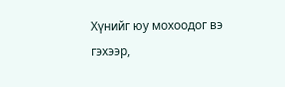Хүнийг юу мохоодог вэ гэхээр,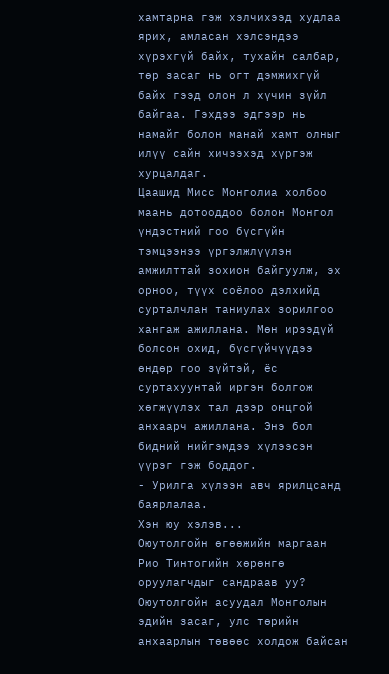хамтарна гэж хэлчихээд худлаа ярих, амласан хэлсэндээ хүрэхгүй байх, тухайн салбар, төр засаг нь огт дэмжихгүй байх гээд олон л хүчин зүйл байгаа. Гэхдээ эдгээр нь намайг болон манай хамт олныг илүү сайн хичээхэд хүргэж хурцалдаг.
Цаашид Мисс Монголиа холбоо маань дотооддоо болон Монгол үндэстний гоо бүсгүйн тэмцээнээ үргэлжлүүлэн амжилттай зохион байгуулж, эх орноо, түүх соёлоо дэлхийд сурталчлан таниулах зорилгоо хангаж ажиллана. Мөн ирээдүй болсон охид, бүсгүйчүүдээ өндөр гоо зүйтэй, ёс суртахуунтай иргэн болгож хөгжүүлэх тал дээр онцгой анхаарч ажиллана. Энэ бол бидний нийгэмдээ хүлээсэн үүрэг гэж боддог.
- Урилга хүлээн авч ярилцсанд баярлалаа.
Хэн юу хэлэв...
Оюутолгойн өгөөжийн маргаан Рио Тинтогийн хөрөнгө оруулагчдыг сандраав уу?
Оюутолгойн асуудал Монголын эдийн засаг, улс төрийн анхаарлын төвөөс холдож байсан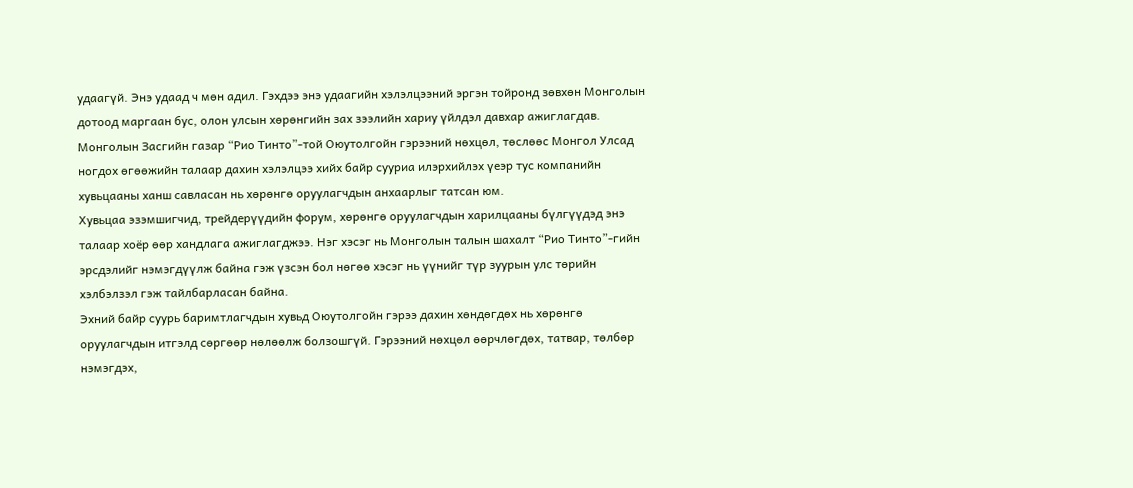удаагүй. Энэ удаад ч мөн адил. Гэхдээ энэ удаагийн хэлэлцээний эргэн тойронд зөвхөн Монголын дотоод маргаан бус, олон улсын хөрөнгийн зах зээлийн хариу үйлдэл давхар ажиглагдав.
Монголын Засгийн газар “Рио Тинто”-той Оюутолгойн гэрээний нөхцөл, төслөөс Монгол Улсад ногдох өгөөжийн талаар дахин хэлэлцээ хийх байр сууриа илэрхийлэх үеэр тус компанийн хувьцааны ханш савласан нь хөрөнгө оруулагчдын анхаарлыг татсан юм.
Хувьцаа эзэмшигчид, трейдерүүдийн форум, хөрөнгө оруулагчдын харилцааны бүлгүүдэд энэ талаар хоёр өөр хандлага ажиглагджээ. Нэг хэсэг нь Монголын талын шахалт “Рио Тинто”-гийн эрсдэлийг нэмэгдүүлж байна гэж үзсэн бол нөгөө хэсэг нь үүнийг түр зуурын улс төрийн хэлбэлзэл гэж тайлбарласан байна.
Эхний байр суурь баримтлагчдын хувьд Оюутолгойн гэрээ дахин хөндөгдөх нь хөрөнгө оруулагчдын итгэлд сөргөөр нөлөөлж болзошгүй. Гэрээний нөхцөл өөрчлөгдөх, татвар, төлбөр нэмэгдэх,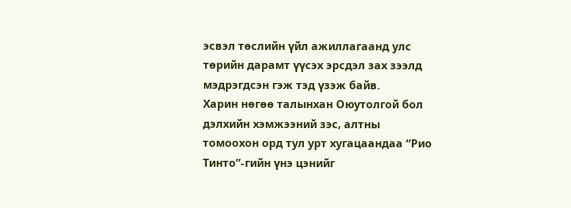эсвэл төслийн үйл ажиллагаанд улс төрийн дарамт үүсэх эрсдэл зах зээлд мэдрэгдсэн гэж тэд үзэж байв.
Харин нөгөө талынхан Оюутолгой бол дэлхийн хэмжээний зэс, алтны томоохон орд тул урт хугацаандаа “Рио Тинто”-гийн үнэ цэнийг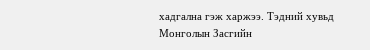хадгална гэж харжээ. Тэдний хувьд Монголын Засгийн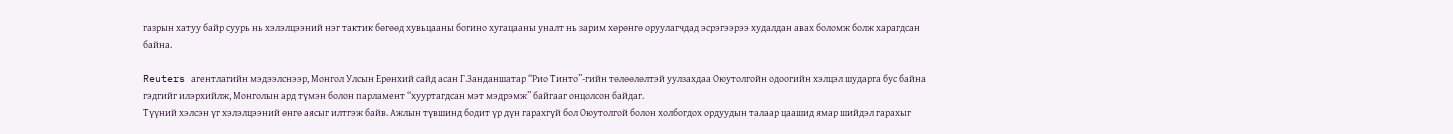газрын хатуу байр суурь нь хэлэлцээний нэг тактик бөгөөд хувьцааны богино хугацааны уналт нь зарим хөрөнгө оруулагчдад эсрэгээрээ худалдан авах боломж болж харагдсан байна.

Reuters агентлагийн мэдээлснээр, Монгол Улсын Ерөнхий сайд асан Г.Занданшатар “Рио Тинто”-гийн төлөөлөлтэй уулзахдаа Оюутолгойн одоогийн хэлцэл шударга бус байна гэдгийг илэрхийлж, Монголын ард түмэн болон парламент “хууртагдсан мэт мэдрэмж” байгааг онцолсон байдаг.
Түүний хэлсэн үг хэлэлцээний өнгө аясыг илтгэж байв. Ажлын түвшинд бодит үр дүн гарахгүй бол Оюутолгой болон холбогдох ордуудын талаар цаашид ямар шийдэл гарахыг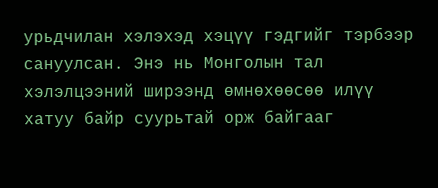урьдчилан хэлэхэд хэцүү гэдгийг тэрбээр сануулсан. Энэ нь Монголын тал хэлэлцээний ширээнд өмнөхөөсөө илүү хатуу байр суурьтай орж байгааг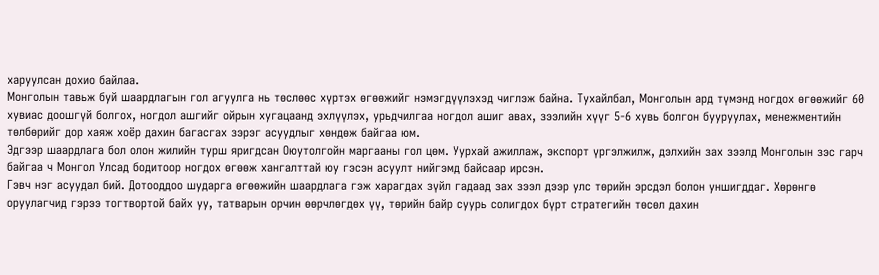харуулсан дохио байлаа.
Монголын тавьж буй шаардлагын гол агуулга нь төслөөс хүртэх өгөөжийг нэмэгдүүлэхэд чиглэж байна. Тухайлбал, Монголын ард түмэнд ногдох өгөөжийг 60 хувиас доошгүй болгох, ногдол ашгийг ойрын хугацаанд эхлүүлэх, урьдчилгаа ногдол ашиг авах, зээлийн хүүг 5-6 хувь болгон бууруулах, менежментийн төлбөрийг дор хаяж хоёр дахин багасгах зэрэг асуудлыг хөндөж байгаа юм.
Эдгээр шаардлага бол олон жилийн турш яригдсан Оюутолгойн маргааны гол цөм. Уурхай ажиллаж, экспорт үргэлжилж, дэлхийн зах зээлд Монголын зэс гарч байгаа ч Монгол Улсад бодитоор ногдох өгөөж хангалттай юу гэсэн асуулт нийгэмд байсаар ирсэн.
Гэвч нэг асуудал бий. Дотооддоо шударга өгөөжийн шаардлага гэж харагдах зүйл гадаад зах зээл дээр улс төрийн эрсдэл болон уншигддаг. Хөрөнгө оруулагчид гэрээ тогтвортой байх уу, татварын орчин өөрчлөгдөх үү, төрийн байр суурь солигдох бүрт стратегийн төсөл дахин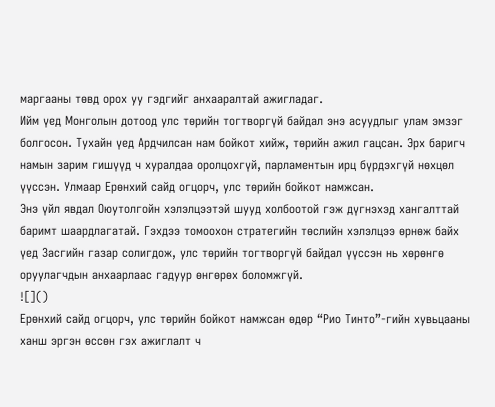маргааны төвд орох уу гэдгийг анхааралтай ажигладаг.
Ийм үед Монголын дотоод улс төрийн тогтворгүй байдал энэ асуудлыг улам эмзэг болгосон. Тухайн үед Ардчилсан нам бойкот хийж, төрийн ажил гацсан. Эрх баригч намын зарим гишүүд ч хуралдаа оролцохгүй, парламентын ирц бүрдэхгүй нөхцөл үүссэн. Улмаар Ерөнхий сайд огцорч, улс төрийн бойкот намжсан.
Энэ үйл явдал Оюутолгойн хэлэлцээтэй шууд холбоотой гэж дүгнэхэд хангалттай баримт шаардлагатай. Гэхдээ томоохон стратегийн төслийн хэлэлцээ өрнөж байх үед Засгийн газар солигдож, улс төрийн тогтворгүй байдал үүссэн нь хөрөнгө оруулагчдын анхаарлаас гадуур өнгөрөх боломжгүй.
![]()
Ерөнхий сайд огцорч, улс төрийн бойкот намжсан өдөр “Рио Тинто”-гийн хувьцааны ханш эргэн өссөн гэх ажиглалт ч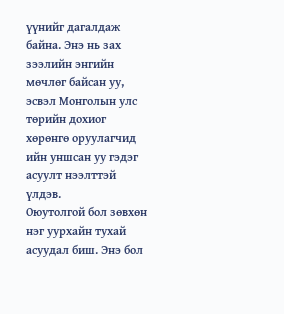үүнийг дагалдаж байна. Энэ нь зах зээлийн энгийн мөчлөг байсан уу, эсвэл Монголын улс төрийн дохиог хөрөнгө оруулагчид ийн уншсан уу гэдэг асуулт нээлттэй үлдэв.
Оюутолгой бол зөвхөн нэг уурхайн тухай асуудал биш. Энэ бол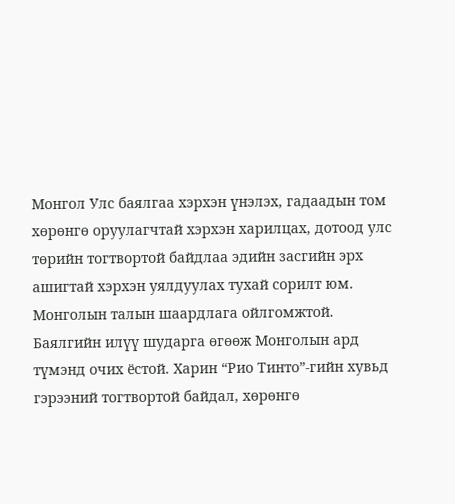Монгол Улс баялгаа хэрхэн үнэлэх, гадаадын том хөрөнгө оруулагчтай хэрхэн харилцах, дотоод улс төрийн тогтвортой байдлаа эдийн засгийн эрх ашигтай хэрхэн уялдуулах тухай сорилт юм.
Монголын талын шаардлага ойлгомжтой. Баялгийн илүү шударга өгөөж Монголын ард түмэнд очих ёстой. Харин “Рио Тинто”-гийн хувьд гэрээний тогтвортой байдал, хөрөнгө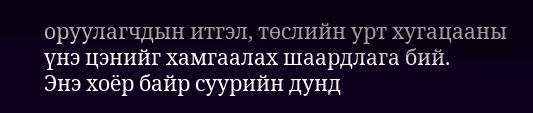оруулагчдын итгэл, төслийн урт хугацааны үнэ цэнийг хамгаалах шаардлага бий.
Энэ хоёр байр суурийн дунд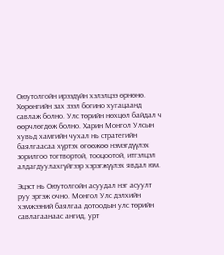Оюутолгойн ирээдүйн хэлэлцээ өрнөнө. Хөрөнгийн зах зээл богино хугацаанд савлаж болно. Улс төрийн нөхцөл байдал ч өөрчлөгдөж болно. Харин Монгол Улсын хувьд хамгийн чухал нь стратегийн баялгаасаа хүртэх өгөөжөө нэмэгдүүлэх зорилгоо тогтвортой, тооцоотой, итгэлцэл алдагдуулахгүйгээр хэрэгжүүлэх явдал юм.

Эцэст нь Оюутолгойн асуудал нэг асуулт руу эргэж очно. Монгол Улс дэлхийн хэмжээний баялгаа дотоодын улс төрийн савлагаанаас ангид, урт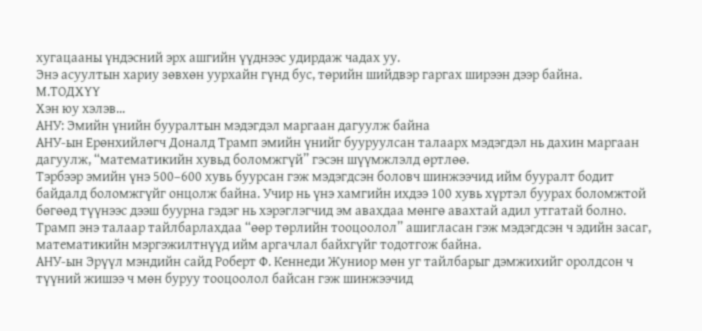хугацааны үндэсний эрх ашгийн үүднээс удирдаж чадах уу.
Энэ асуултын хариу зөвхөн уурхайн гүнд бус, төрийн шийдвэр гаргах ширээн дээр байна.
М.ТОДХҮҮ
Хэн юу хэлэв...
АНУ: Эмийн үнийн бууралтын мэдэгдэл маргаан дагуулж байна
АНУ-ын Ерөнхийлөгч Доналд Трамп эмийн үнийг бууруулсан талаарх мэдэгдэл нь дахин маргаан дагуулж, “математикийн хувьд боломжгүй” гэсэн шүүмжлэлд өртлөө.
Тэрбээр эмийн үнэ 500–600 хувь буурсан гэж мэдэгдсэн боловч шинжээчид ийм бууралт бодит байдалд боломжгүйг онцолж байна. Учир нь үнэ хамгийн ихдээ 100 хувь хүртэл буурах боломжтой бөгөөд түүнээс дээш буурна гэдэг нь хэрэглэгчид эм авахдаа мөнгө авахтай адил утгатай болно.
Трамп энэ талаар тайлбарлахдаа “өөр төрлийн тооцоолол” ашигласан гэж мэдэгдсэн ч эдийн засаг, математикийн мэргэжилтнүүд ийм аргачлал байхгүйг тодотгож байна.
АНУ-ын Эрүүл мэндийн сайд Роберт Ф. Кеннеди Жуниор мөн уг тайлбарыг дэмжихийг оролдсон ч түүний жишээ ч мөн буруу тооцоолол байсан гэж шинжээчид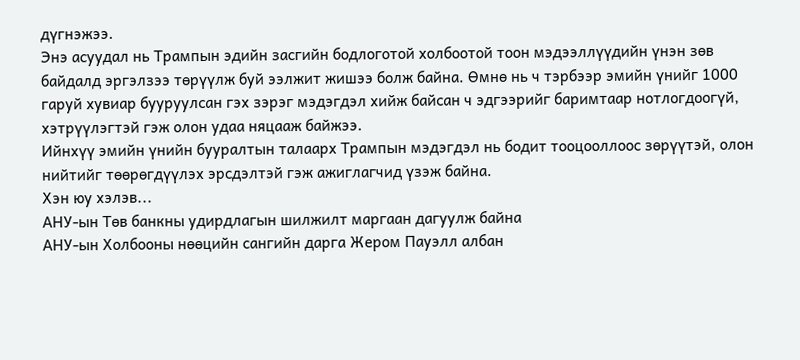дүгнэжээ.
Энэ асуудал нь Трампын эдийн засгийн бодлоготой холбоотой тоон мэдээллүүдийн үнэн зөв байдалд эргэлзээ төрүүлж буй ээлжит жишээ болж байна. Өмнө нь ч тэрбээр эмийн үнийг 1000 гаруй хувиар бууруулсан гэх зэрэг мэдэгдэл хийж байсан ч эдгээрийг баримтаар нотлогдоогүй, хэтрүүлэгтэй гэж олон удаа няцааж байжээ.
Ийнхүү эмийн үнийн бууралтын талаарх Трампын мэдэгдэл нь бодит тооцооллоос зөрүүтэй, олон нийтийг төөрөгдүүлэх эрсдэлтэй гэж ажиглагчид үзэж байна.
Хэн юу хэлэв...
АНУ-ын Төв банкны удирдлагын шилжилт маргаан дагуулж байна
АНУ-ын Холбооны нөөцийн сангийн дарга Жером Пауэлл албан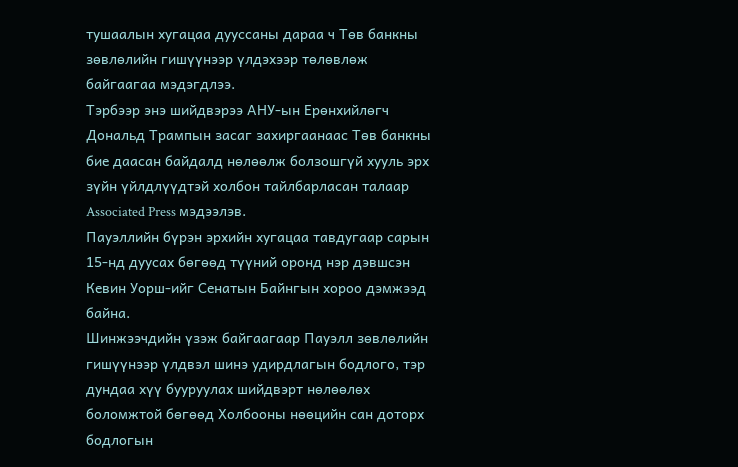тушаалын хугацаа дууссаны дараа ч Төв банкны зөвлөлийн гишүүнээр үлдэхээр төлөвлөж байгаагаа мэдэгдлээ.
Тэрбээр энэ шийдвэрээ АНУ-ын Ерөнхийлөгч Дональд Трампын засаг захиргаанаас Төв банкны бие даасан байдалд нөлөөлж болзошгүй хууль эрх зүйн үйлдлүүдтэй холбон тайлбарласан талаар Associated Press мэдээлэв.
Пауэллийн бүрэн эрхийн хугацаа тавдугаар сарын 15-нд дуусах бөгөөд түүний оронд нэр дэвшсэн Кевин Уорш-ийг Сенатын Байнгын хороо дэмжээд байна.
Шинжээчдийн үзэж байгаагаар Пауэлл зөвлөлийн гишүүнээр үлдвэл шинэ удирдлагын бодлого, тэр дундаа хүү бууруулах шийдвэрт нөлөөлөх боломжтой бөгөөд Холбооны нөөцийн сан доторх бодлогын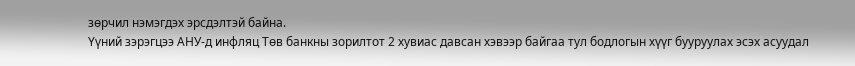зөрчил нэмэгдэх эрсдэлтэй байна.
Үүний зэрэгцээ АНУ-д инфляц Төв банкны зорилтот 2 хувиас давсан хэвээр байгаа тул бодлогын хүүг бууруулах эсэх асуудал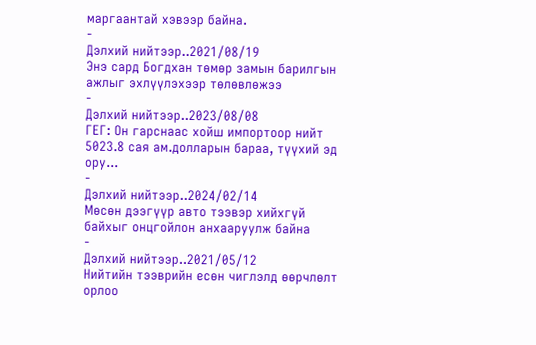маргаантай хэвээр байна.
-
Дэлхий нийтээр..2021/08/19
Энэ сард Богдхан төмөр замын барилгын ажлыг эхлүүлэхээр төлөвлөжээ
-
Дэлхий нийтээр..2023/08/08
ГЕГ: Он гарснаас хойш импортоор нийт 5023.8 сая ам.долларын бараа, түүхий эд ору...
-
Дэлхий нийтээр..2024/02/14
Мөсөн дээгүүр авто тээвэр хийхгүй байхыг онцгойлон анхааруулж байна
-
Дэлхий нийтээр..2021/05/12
Нийтийн тээврийн есөн чиглэлд өөрчлөлт орлоо